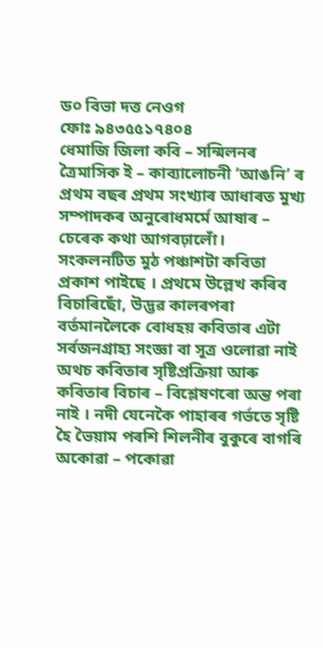ড০ বিভা দত্ত নেওগ
ফোঃ ৯৪৩৫৫১৭৪০৪
ধেমাজি জিলা কবি – সন্মিলনৰ ত্ৰৈমাসিক ই – কাব্যালোচনী ‘আঙনি’ ৰ প্ৰথম বছৰ প্ৰথম সংখ্যাৰ আধাৰত মুখ্য সম্পাদকৰ অনুৰোধমৰ্মে আষাৰ – চেৰেক কথা আগবঢ়ালোঁ। সংকলনটিত মুঠ পঞ্চাশটা কবিতা প্ৰকাশ পাইছে । প্ৰথমে উল্লেখ কৰিব বিচাৰিছোঁ, উদ্ভৱ কালৰপৰা বৰ্তমানলৈকে বোধহয় কবিতাৰ এটা সৰ্বজনগ্ৰাহ্য সংজ্ঞা বা সূত্ৰ ওলোৱা নাই অথচ কবিতাৰ সৃষ্টিপ্ৰক্ৰিয়া আৰু কবিতাৰ বিচাৰ – বিশ্লেষণৰো অন্ত পৰা নাই । নদী যেনেকৈ পাহাৰৰ গৰ্ভতে সৃষ্টি হৈ ভৈয়াম পৰশি শিলনীৰ বুকুৰে বাগৰি অকোৱা – পকোৱা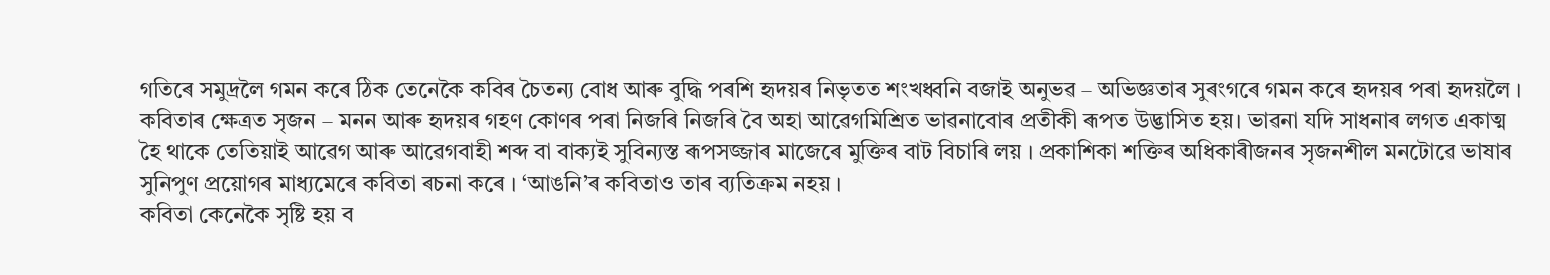গতিৰে সমুদ্ৰলৈ গমন কৰে ঠিক তেনেকৈ কবিৰ চৈতন্য বোধ আৰু বুদ্ধি পৰশি হৃদয়ৰ নিভৃতত শংখধ্বনি বজাই অনুভৱ – অভিজ্ঞতাৰ সুৰংগৰে গমন কৰে হৃদয়ৰ পৰা হৃদয়লৈ । কবিতাৰ ক্ষেত্ৰত সৃজন – মনন আৰু হৃদয়ৰ গহণ কোণৰ পৰা নিজৰি নিজৰি বৈ অহা আৱেগমিশ্ৰিত ভাৱনাবোৰ প্ৰতীকী ৰূপত উদ্ভাসিত হয়। ভাৱনা যদি সাধনাৰ লগত একাত্ম হৈ থাকে তেতিয়াই আৱেগ আৰু আৱেগবাহী শব্দ বা বাক্যই সুবিন্যস্ত ৰূপসজ্জাৰ মাজেৰে মুক্তিৰ বাট বিচাৰি লয় । প্ৰকাশিকা শক্তিৰ অধিকাৰীজনৰ সৃজনশীল মনটোৱে ভাষাৰ সুনিপুণ প্ৰয়োগৰ মাধ্যমেৰে কবিতা ৰচনা কৰে । ‘আঙনি’ৰ কবিতাও তাৰ ব্যতিক্ৰম নহয় ।
কবিতা কেনেকৈ সৃষ্টি হয় ব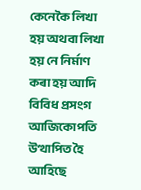কেনেকৈ লিখা হয় অথবা লিখা হয় নে নিৰ্মাণ কৰা হয় আদি বিবিধ প্ৰসংগ আজিকোপতি উত্থাপিত হৈ আহিছে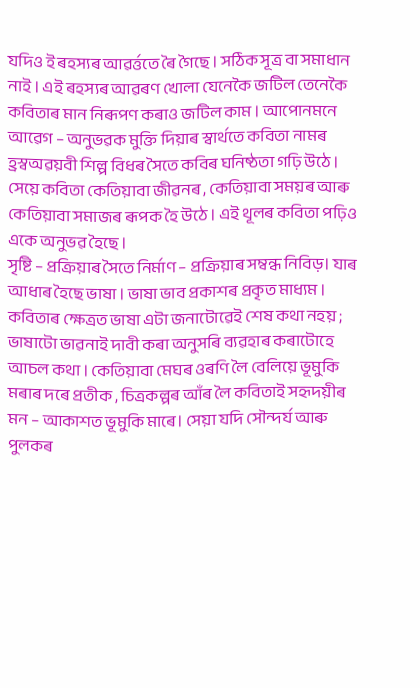যদিও ই ৰহস্যৰ আৱৰ্ত্ততে ৰৈ গৈছে । সঠিক সূত্ৰ বা সমাধান নাই । এই ৰহস্যৰ আৱৰণ খোলা যেনেকৈ জটিল তেনেকৈ কবিতাৰ মান নিৰূপণ কৰাও জটিল কাম । আপোনমনে আৱেগ – অনুভৱক মুক্তি দিয়াৰ স্বাৰ্থতে কবিতা নামৰ হ্ৰস্বঅৱয়বী শিল্প বিধৰ সৈতে কবিৰ ঘনিষ্ঠতা গঢ়ি উঠে । সেয়ে কবিতা কেতিয়াবা জীৱনৰ , কেতিয়াবা সময়ৰ আৰু কেতিয়াবা সমাজৰ ৰূপক হৈ উঠে । এই থূলৰ কবিতা পঢ়িও একে অনুভৱ হৈছে ।
সৃষ্টি – প্ৰক্ৰিয়াৰ সৈতে নিৰ্মাণ – প্ৰক্ৰিয়াৰ সম্বন্ধ নিবিড়। যাৰ আধাৰ হৈছে ভাষা । ভাষা ভাব প্ৰকাশৰ প্ৰকৃত মাধ্যম । কবিতাৰ ক্ষেত্ৰত ভাষা এটা জনাটোৱেই শেষ কথা নহয় ; ভাষাটো ভাৱনাই দাবী কৰা অনুসৰি ব্যৱহাৰ কৰাটোহে আচল কথা । কেতিয়াবা মেঘৰ ওৰণি লৈ বেলিয়ে ভূমুকি মৰাৰ দৰে প্ৰতীক , চিত্ৰকল্পৰ আঁৰ লৈ কবিতাই সহৃদয়ীৰ মন – আকাশত ভূমুকি মাৰে। সেয়া যদি সৌন্দৰ্য আৰু পুলকৰ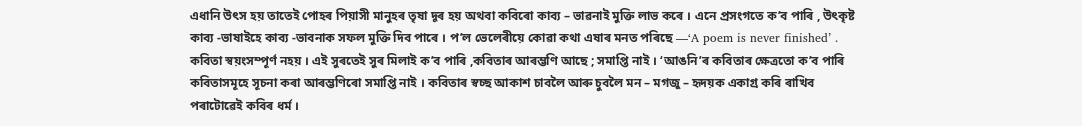এধানি উৎস হয় তাতেই পোহৰ পিয়াসী মানুহৰ তৃষা দূৰ হয় অথবা কবিৰো কাব্য – ভাৱনাই মুক্তি লাভ কৰে । এনে প্ৰসংগতে ক’ব পাৰি , উৎকৃষ্ট কাব্য -ভাষাইহে কাব্য -ভাবনাক সফল মুক্তি দিব পাৰে । প’ল ভেলেৰীয়ে কোৱা কথা এষাৰ মনত পৰিছে —‘A poem is never finished’ . কবিতা স্বয়ংসম্পূৰ্ণ নহয় । এই সুৰতেই সুৰ মিলাই ক’ব পাৰি ,কবিতাৰ আৰম্ভণি আছে ; সমাপ্তি নাই । ‘আঙনি’ৰ কবিতাৰ ক্ষেত্ৰতো ক’ব পাৰি কবিতাসমূহে সূচনা কৰা আৰম্ভণিৰো সমাপ্তি নাই । কবিতাৰ স্বচ্ছ আকাশ চাবলৈ আৰু চুবলৈ মন – মগজু – হৃদয়ক একাগ্ৰ কৰি ৰাখিব পৰাটোৱেই কবিৰ ধৰ্ম ।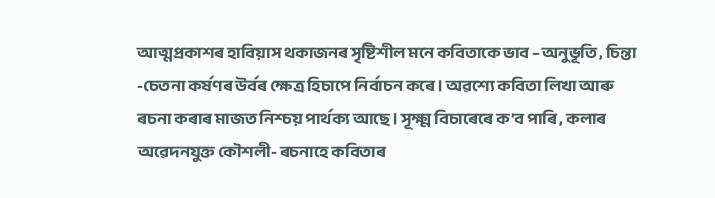আত্মপ্ৰকাশৰ হাবিয়াস থকাজনৰ সৃষ্টিশীল মনে কবিতাকে ভাব – অনুভূতি , চিন্তা -চেতনা কৰ্ষণৰ উৰ্বৰ ক্ষেত্ৰ হিচাপে নিৰ্বাচন কৰে । অৱশ্যে কবিতা লিখা আৰু ৰচনা কৰাৰ মাজত নিশ্চয় পাৰ্থক্য আছে । সূক্ষ্ম বিচাৰেৰে ক’ব পাৰি , কলাৰ অৱেদনযুক্ত কৌশলী- ৰচনাহে কবিতাৰ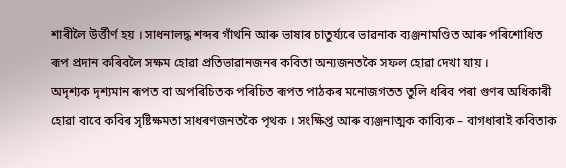শাৰীলৈ উৰ্ত্তীৰ্ণ হয় । সাধনালদ্ধ শব্দৰ গাঁথনি আৰু ভাষাৰ চাতুৰ্য্যৰে ভাৱনাক ব্যঞ্জনামণ্ডিত আৰু পৰিশোধিত ৰূপ প্ৰদান কৰিবলৈ সক্ষম হোৱা প্ৰতিভাৱানজনৰ কবিতা অন্যজনতকৈ সফল হোৱা দেখা যায় ।
অদৃশ্যক দৃশ্যমান ৰূপত বা অপৰিচিতক পৰিচিত ৰূপত পাঠকৰ মনোজগতত তুলি ধৰিব পৰা গুণৰ অধিকাৰী হোৱা বাবে কবিৰ সৃষ্টিক্ষমতা সাধৰণজনতকৈ পৃথক । সংক্ষিপ্ত আৰু ব্যঞ্জনাত্মক কাব্যিক – বাগধাৰাই কবিতাক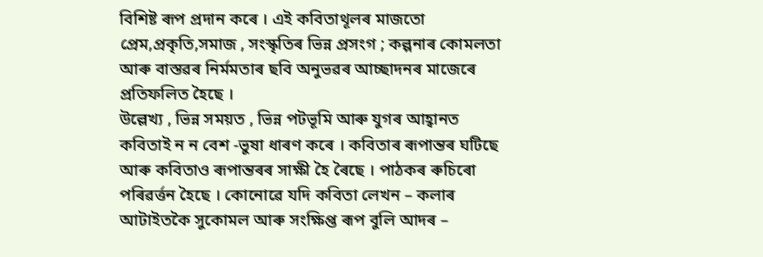বিশিষ্ট ৰূপ প্ৰদান কৰে । এই কবিতাথূলৰ মাজতো প্ৰেম,প্ৰকৃতি,সমাজ , সংস্কৃতিৰ ভিন্ন প্ৰসংগ ; কল্পনাৰ কোমলতা আৰু বাস্তৱৰ নিৰ্মমতাৰ ছবি অনুভৱৰ আচ্ছাদনৰ মাজেৰে প্ৰতিফলিত হৈছে ।
উল্লেখ্য , ভিন্ন সময়ত , ভিন্ন পটভূমি আৰু যুগৰ আহ্বানত কবিতাই ন ন বেশ -ভুষা ধাৰণ কৰে । কবিতাৰ ৰূপান্তৰ ঘটিছে আৰু কবিতাও ৰূপান্তৰৰ সাক্ষী হৈ ৰৈছে । পাঠকৰ ৰুচিৰো পৰিৱৰ্ত্তন হৈছে । কোনোৱে যদি কবিতা লেখন – কলাৰ আটাইতকৈ সুকোমল আৰু সংক্ষিপ্ত ৰূপ বুলি আদৰ –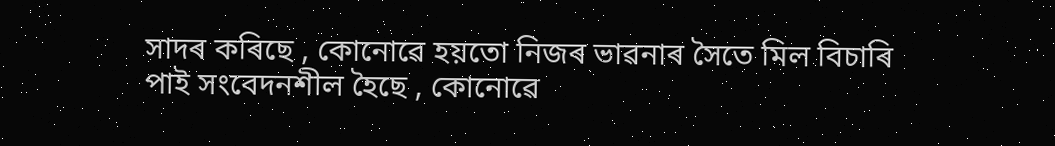সাদৰ কৰিছে , কোনোৱে হয়তো নিজৰ ভাৱনাৰ সৈতে মিল বিচাৰি পাই সংবেদনশীল হৈছে , কোনোৱে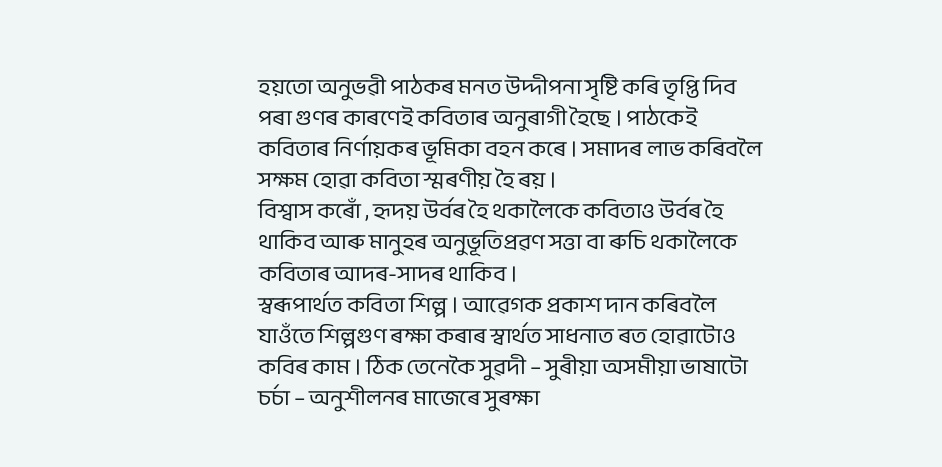হয়তো অনুভৱী পাঠকৰ মনত উদ্দীপনা সৃষ্টি কৰি তৃপ্তি দিব পৰা গুণৰ কাৰণেই কবিতাৰ অনুৰাগী হৈছে । পাঠকেই কবিতাৰ নিৰ্ণায়কৰ ভূমিকা বহন কৰে । সমাদৰ লাভ কৰিবলৈ সক্ষম হোৱা কবিতা স্মৰণীয় হৈ ৰয় ।
বিশ্বাস কৰোঁ , হৃদয় উৰ্বৰ হৈ থকালৈকে কবিতাও উৰ্বৰ হৈ থাকিব আৰু মানুহৰ অনুভূতিপ্ৰৱণ সত্তা বা ৰুচি থকালৈকে কবিতাৰ আদৰ-সাদৰ থাকিব ।
স্বৰূপাৰ্থত কবিতা শিল্প । আৱেগক প্ৰকাশ দান কৰিবলৈ যাওঁতে শিল্পগুণ ৰক্ষা কৰাৰ স্বাৰ্থত সাধনাত ৰত হোৱাটোও কবিৰ কাম । ঠিক তেনেকৈ সুৱদী – সুৰীয়া অসমীয়া ভাষাটো চৰ্চা – অনুশীলনৰ মাজেৰে সুৰক্ষা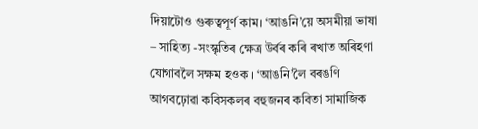দিয়াটোও গুৰুত্বপূৰ্ণ কাম। ‘আঙনি’য়ে অসমীয়া ভাষা – সাহিত্য -সংস্কৃতিৰ ক্ষেত্ৰ উৰ্বৰ কৰি ৰখাত অৰিহণা যোগাবলৈ সক্ষম হওক । ‘আঙনি’লৈ বৰঙণি আগবঢ়োৱা কবিসকলৰ বহুজনৰ কবিতা সামাজিক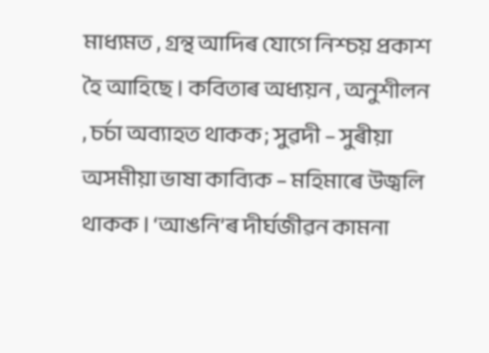মাধ্যমত , গ্ৰন্থ আদিৰ যোগে নিশ্চয় প্ৰকাশ হৈ আহিছে । কবিতাৰ অধ্যয়ন , অনুশীলন , চৰ্চা অব্যাহত থাকক ; সুৱদী – সুৰীয়া অসমীয়া ভাষা কাব্যিক – মহিমাৰে উজ্বলি থাকক । ‘আঙনি’ৰ দীৰ্ঘজীৱন কামনা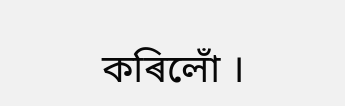কৰিলোঁ ।